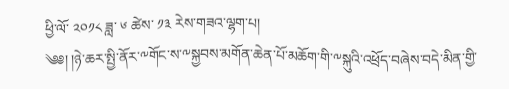ཕྱི་ལོ་ ༢༠༡༨ ཟླ་ ༦ ཚེས་ ༡༣ རེས་གཟའ་ལྷག་པ།
༄༅། །ཉེ་ཆར་སྤྱི་ནོར་༸གོང་ས་༸སྐྱབས་མགོན་ཆེན་པོ་མཆོག་གི་༸སྐུའི་འཕྲོད་བཞེས་བདེ་མིན་གྱི་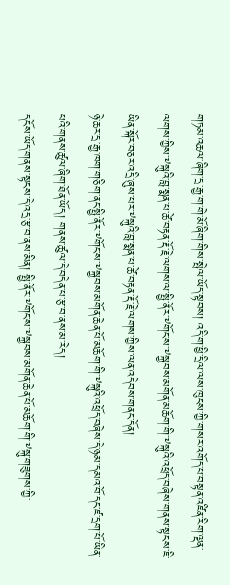གཏམ་འཆལ་ཞིག་དྲ་རྒྱ་ག་གེ་མོ་ཞིག་གིས་སྤེལ་ཡོད་སྟབས། འདི་ག་ཕྱི་དྲིལ་ལས་ཁུངས་ཀྱི་གསར་འགོད་པ་བསྟན་འཛིན་རིག་ལྡན་ལགས་ཀྱིས་༸སྐུའི་བླ་སྨན་པ་ཚེ་བརྟན་རྡོ་རྗེ་ལགས་ལ་སྤྱི་ནོར་༸གོང་ས་༸སྐྱབས་མགོན་མཆོག་གི་༸སྐུའི་འཕྲོད་བཞེས་གནས་སྟངས་ཇི་ཡིན་སྐོར་བཅར་འདྲི་ཞུས་པར་༸སྐུའི་བླ་སྨན་པ་ཚེ་བརྟན་རྡོ་རྗེ་ལགས་ཀྱིས་ལན་འདེབས་གནང་དོན།
ཉེ་ཆར་དྲ་རྒྱ་ཁག་གཅིག་ནང་སྤྱི་ནོར་༸གོང་ས་༸སྐྱབས་མགོན་ཆེན་པོ་མཆོག་གི་༸སྐུའི་འཕྲོད་བཞེས་དེ་ཉམ་དམའ་བོ་དང་ཛ་དྲག་པོ་ཡིན་པའི་གནས་ཚུལ་ཞིག་ཐོན་ཡོད། གནས་ཚུལ་དེ་བདེན་པ་རྩ་བ་ནས་མ་རེད།
དངོས་ཡོད་གནས་སྟངས་དེ་འདྲ་རྩ་བ་ནས་མིན། སྤྱི་ནོར་༸གོང་ས་༸སྐྱབས་མགོན་ཆེན་པོ་མཆོག་གི་༸སྐུ་གཟུགས་ཀྱི་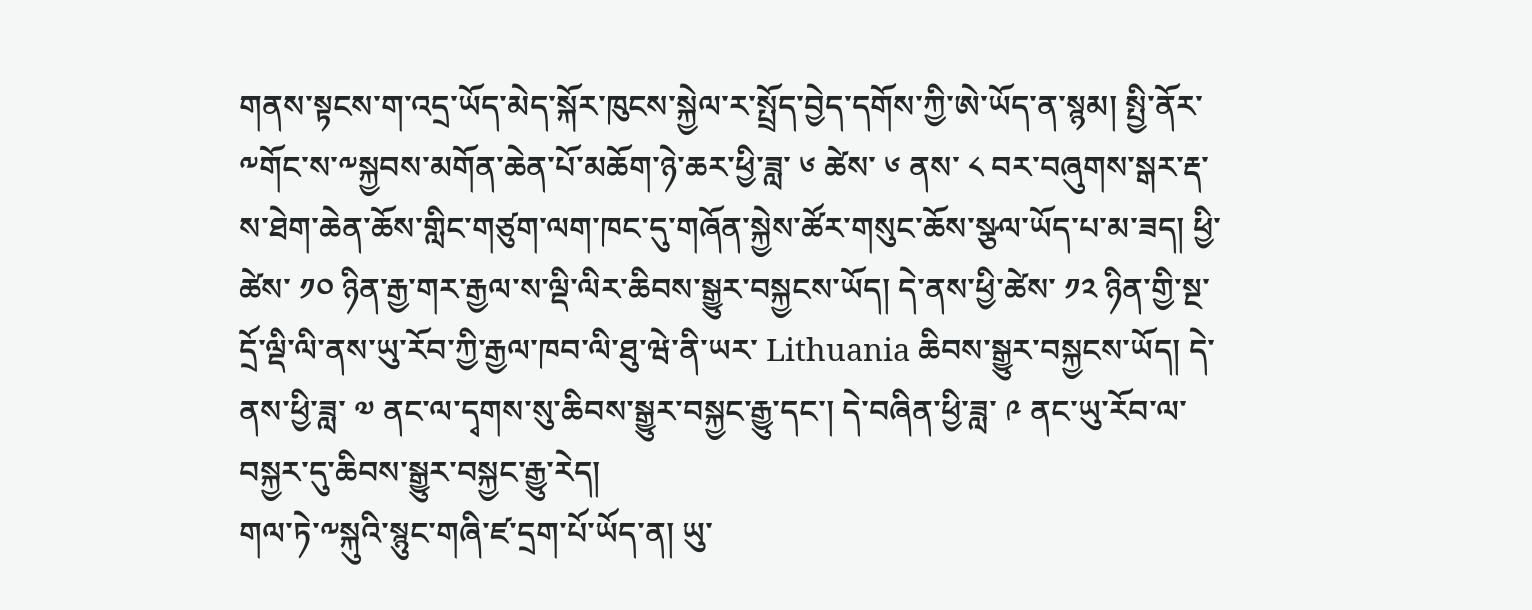གནས་སྟངས་ག་འདྲ་ཡོད་མེད་སྐོར་ཁུངས་སྐྱེལ་ར་སྤྲོད་བྱེད་དགོས་ཀྱི་ཨེ་ཡོད་ན་སྙམ། སྤྱི་ནོར་༸གོང་ས་༸སྐྱབས་མགོན་ཆེན་པོ་མཆོག་ཉེ་ཆར་ཕྱི་ཟླ་ ༦ ཚེས་ ༦ ནས་ ༨ བར་བཞུགས་སྒར་རྡ་ས་ཐེག་ཆེན་ཆོས་གླིང་གཙུག་ལག་ཁང་དུ་གཞོན་སྐྱེས་ཚོར་གསུང་ཆོས་སྩལ་ཡོད་པ་མ་ཟད། ཕྱི་ཚེས་ ༡༠ ཉིན་རྒྱ་གར་རྒྱལ་ས་ལྡི་ལིར་ཆིབས་སྒྱུར་བསྐྱངས་ཡོད། དེ་ནས་ཕྱི་ཚེས་ ༡༢ ཉིན་གྱི་སྔ་དྲོ་ལྡི་ལི་ནས་ཡུ་རོབ་ཀྱི་རྒྱལ་ཁབ་ལི་ཐུ་ཝེ་ནི་ཡར་ Lithuania ཆིབས་སྒྱུར་བསྐྱངས་ཡོད། དེ་ནས་ཕྱི་ཟླ་ ༧ ནང་ལ་དྭགས་སུ་ཆིབས་སྒྱུར་བསྐྱང་རྒྱུ་དང་། དེ་བཞིན་ཕྱི་ཟླ་ ༩ ནང་ཡུ་རོབ་ལ་བསྐྱར་དུ་ཆིབས་སྒྱུར་བསྐྱང་རྒྱུ་རེད།
གལ་ཏེ་༸སྐུའི་སྙུང་གཞི་ཛ་དྲག་པོ་ཡོད་ན། ཡུ་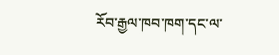རོབ་རྒྱལ་ཁབ་ཁག་དང་ལ་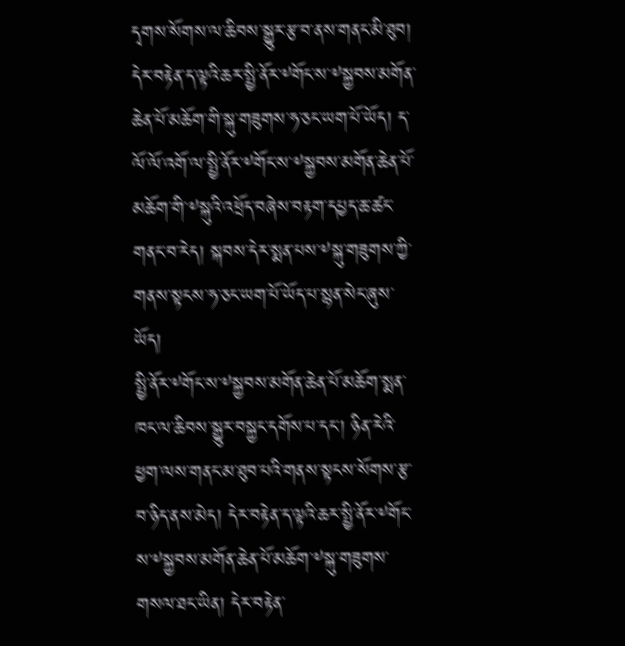དྭགས་སོགས་ལ་ཆིབས་སྒྱུར་རྩ་བ་ནས་གནང་མི་ཐུབ། དེར་བརྟེན་ད་ལྟའི་ཆར་སྤྱི་ནོར་༸གོང་ས་༸སྐྱབས་མགོན་ཆེན་པོ་མཆོག་གི་སྐུ་གཟུགས་ཧ་ཅང་ཡག་པོ་ཡོད། ད་ལོ་ལོ་འགོ་ལ་སྤྱི་ནོར་༸གོང་ས་༸སྐྱབས་མགོན་ཆེན་པོ་མཆོག་གི་༸སྐུའི་འཕྲོད་བཞེས་བརྟག་དཔྱད་ཆ་ཚང་གནང་བ་རེད། སྐབས་དེར་སྨན་པས་༸སྐུ་གཟུགས་ཀྱི་གནས་སྟངས་ཧ་ཅང་ཡག་པོ་ཡོད་པ་སྙན་སེང་ཞུས་ཡོད།
སྤྱི་ནོར་༸གོང་ས་༸སྐྱབས་མགོན་ཆེན་པོ་མཆོག་སྨན་ཁང་ལ་ཆིབས་སྒྱུར་བསྐྱང་དགོས་པ་དང་། ཉིན་རེའི་ཕྱག་ལས་གནང་མ་ཐུབ་པའི་གནས་སྟངས་སོགས་རྩ་བ་ཉིད་ནས་མེད། དེར་བརྟེན་ད་ལྟའི་ཆར་སྤྱི་ནོར་༸གོང་ས་༸སྐྱབས་མགོན་ཆེན་པོ་མཆོག་༸སྐུ་གཟུགས་གསལ་ཐང་ཡིན། དེར་བརྟེན་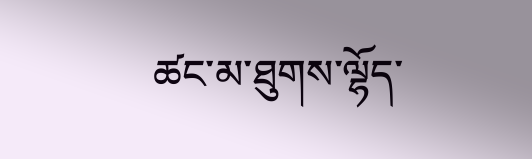ཚང་མ་ཐུགས་ལྷོད་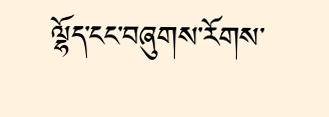ལྷོད་ངང་བཞུགས་རོགས་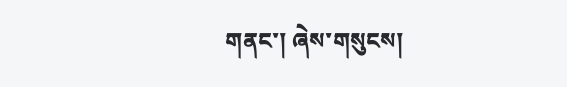གནང་། ཞེས་གསུངས།